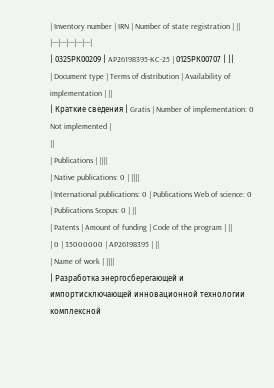| Inventory number | IRN | Number of state registration | ||
|---|---|---|---|---|
| 0325РК00209 | AP26198395-KC-25 | 0125РК00707 | ||
| Document type | Terms of distribution | Availability of implementation | ||
| Краткие сведения | Gratis | Number of implementation: 0 Not implemented |
||
| Publications | ||||
| Native publications: 0 | ||||
| International publications: 0 | Publications Web of science: 0 | Publications Scopus: 0 | ||
| Patents | Amount of funding | Code of the program | ||
| 0 | 35000000 | AP26198395 | ||
| Name of work | ||||
| Разработка энергосберегающей и импортисключающей инновационной технологии комплексной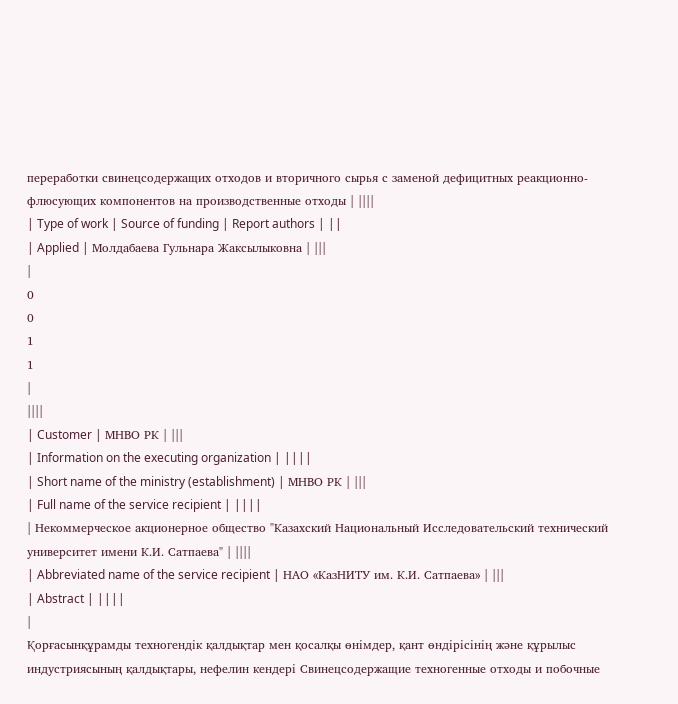переработки свинецсодержащих отходов и вторичного сырья с заменой дефицитных реакционно-флюсующих компонентов на производственные отходы | ||||
| Type of work | Source of funding | Report authors | ||
| Applied | Молдабаева Гульнара Жаксылыковна | |||
|
0
0
1
1
|
||||
| Customer | МНВО РК | |||
| Information on the executing organization | ||||
| Short name of the ministry (establishment) | МНВО РК | |||
| Full name of the service recipient | ||||
| Некоммерческое акционерное общество "Казахский Национальный Исследовательский технический университет имени К.И. Сатпаева" | ||||
| Abbreviated name of the service recipient | НАО «КазНИТУ им. К.И. Сатпаева» | |||
| Abstract | ||||
|
Қорғасынқұрамды техногендік қалдықтар мен қосалқы өнімдер, қант өндірісінің және құрылыс индустриясының қалдықтары, нефелин кендері Свинецсодержащие техногенные отходы и побочные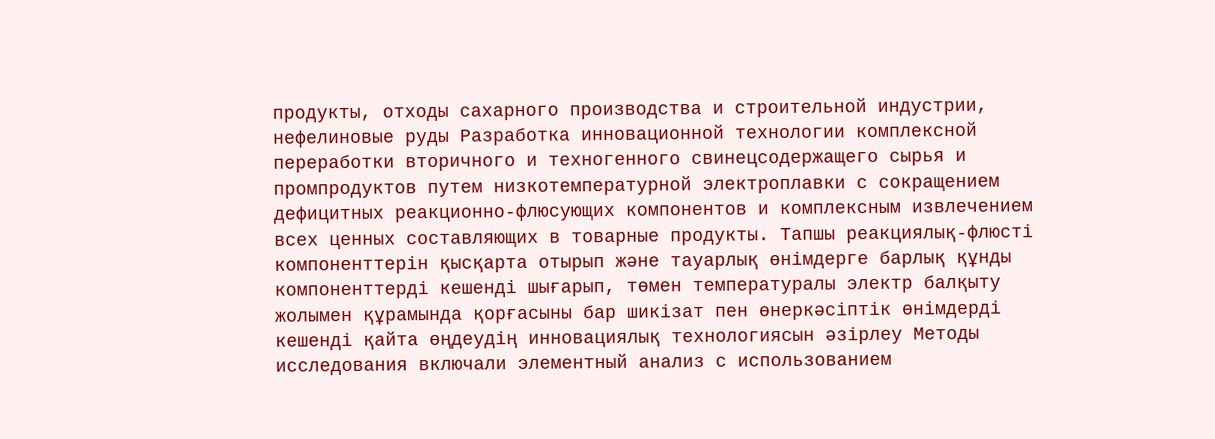продукты, отходы сахарного производства и строительной индустрии, нефелиновые руды Разработка инновационной технологии комплексной переработки вторичного и техногенного свинецсодержащего сырья и промпродуктов путем низкотемпературной электроплавки с сокращением дефицитных реакционно-флюсующих компонентов и комплексным извлечением всех ценных составляющих в товарные продукты. Тапшы реакциялық-флюсті компоненттерін қысқарта отырып және тауарлық өнімдерге барлық құнды компоненттерді кешенді шығарып, төмен температуралы электр балқыту жолымен құрамында қорғасыны бар шикізат пен өнеркәсіптік өнімдерді кешенді қайта өңдеудің инновациялық технологиясын әзірлеу Методы исследования включали элементный анализ с использованием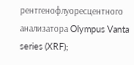рентгенофлуоресцентного анализатора Olympus Vanta series (XRF);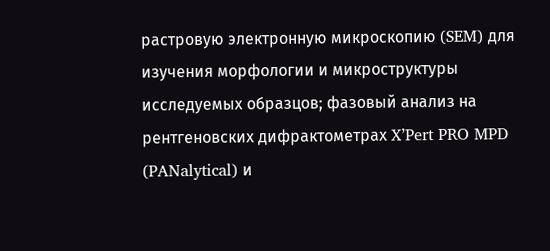растровую электронную микроскопию (SEM) для изучения морфологии и микроструктуры исследуемых образцов; фазовый анализ на рентгеновских дифрактометрах X’Pert PRO MPD (PANalytical) и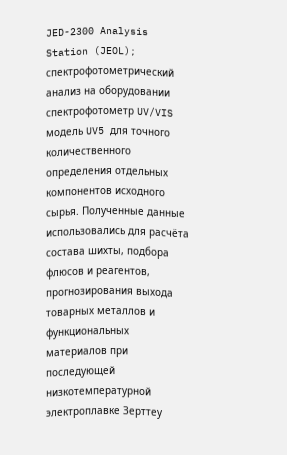JED-2300 Analysis Station (JEOL); спектрофотометрический анализ на оборудовании спектрофотометр UV/VIS модель UV5 для точного количественного определения отдельных компонентов исходного сырья. Полученные данные использовались для расчёта состава шихты, подбора флюсов и реагентов, прогнозирования выхода товарных металлов и функциональных материалов при последующей низкотемпературной электроплавке Зерттеу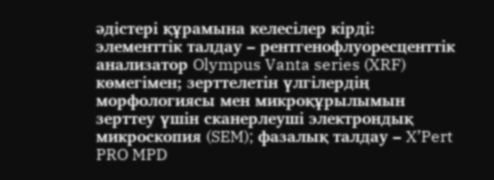әдістері құрамына келесілер кірді: элементтік талдау – рентгенофлуоресценттік анализатор Olympus Vanta series (XRF) көмегімен; зерттелетін үлгілердің морфологиясы мен микроқұрылымын зерттеу үшін сканерлеуші электрондық микроскопия (SEM); фазалық талдау – X’Pert PRO MPD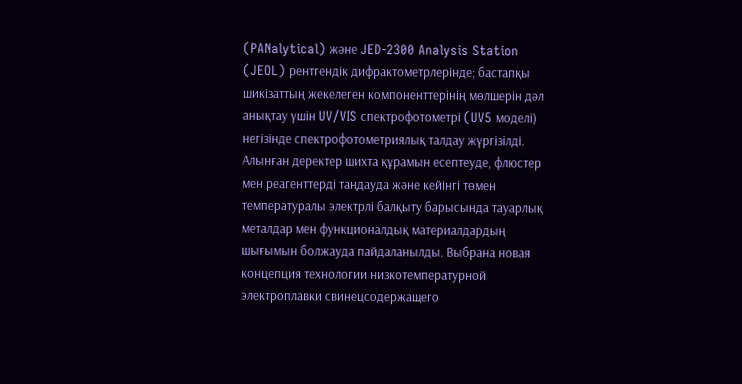(PANalytical) және JED-2300 Analysis Station (JEOL) рентгендік дифрактометрлерінде; бастапқы шикізаттың жекелеген компоненттерінің мөлшерін дәл анықтау үшін UV/VIS спектрофотометрі (UV5 моделі) негізінде спектрофотометриялық талдау жүргізілді. Алынған деректер шихта құрамын есептеуде, флюстер мен реагенттерді таңдауда және кейінгі төмен температуралы электрлі балқыту барысында тауарлық металдар мен функционалдық материалдардың шығымын болжауда пайдаланылды. Выбрана новая концепция технологии низкотемпературной электроплавки свинецсодержащего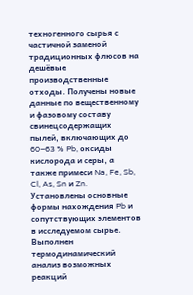техногенного сырья с частичной заменой традиционных флюсов на дешёвые производственные отходы. Получены новые данные по вещественному и фазовому составу свинецсодержащих пылей, включающих до 60–63 % Pb, оксиды кислорода и серы, а также примеси Na, Fe, Sb, Cl, As, Sn и Zn. Установлены основные формы нахождения Pb и сопутствующих элементов в исследуемом сырье. Выполнен термодинамический анализ возможных реакций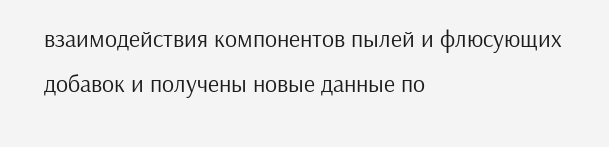взаимодействия компонентов пылей и флюсующих добавок и получены новые данные по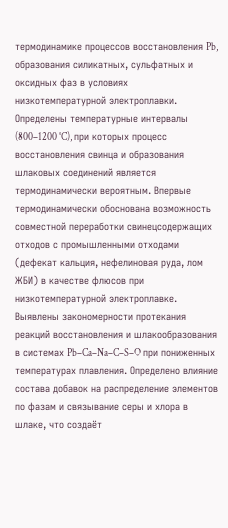термодинамике процессов восстановления Pb, образования силикатных, сульфатных и оксидных фаз в условиях низкотемпературной электроплавки. Определены температурные интервалы (800–1200 °C), при которых процесс восстановления свинца и образования шлаковых соединений является термодинамически вероятным. Впервые термодинамически обоснована возможность совместной переработки свинецсодержащих отходов с промышленными отходами (дефекат кальция, нефелиновая руда, лом ЖБИ) в качестве флюсов при низкотемпературной электроплавке. Выявлены закономерности протекания реакций восстановления и шлакообразования в системах Pb–Ca–Na–C–S–O при пониженных температурах плавления. Определено влияние состава добавок на распределение элементов по фазам и связывание серы и хлора в шлаке, что создаёт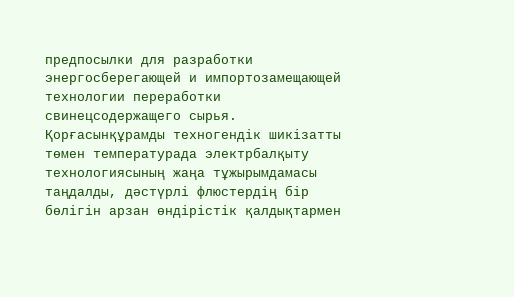предпосылки для разработки энергосберегающей и импортозамещающей технологии переработки свинецсодержащего сырья. Қорғасынқұрамды техногендік шикізатты төмен температурада электрбалқыту технологиясының жаңа тұжырымдамасы таңдалды, дәстүрлі флюстердің бір бөлігін арзан өндірістік қалдықтармен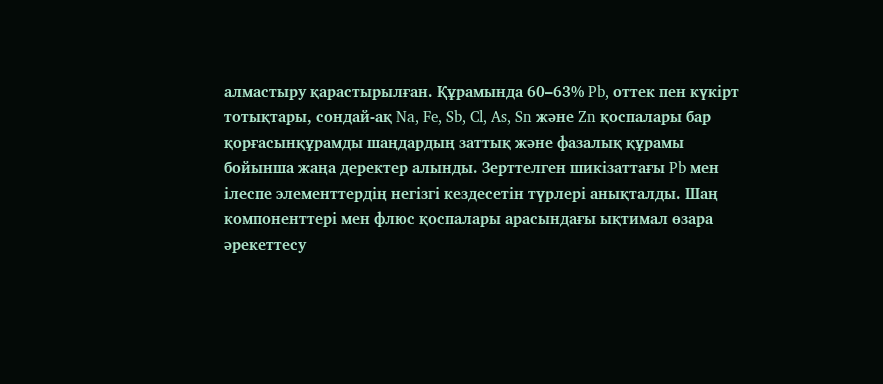алмастыру қарастырылған. Құрамында 60–63% Pb, оттек пен күкірт тотықтары, сондай-ақ Na, Fe, Sb, Cl, As, Sn және Zn қоспалары бар қорғасынқұрамды шаңдардың заттық және фазалық құрамы бойынша жаңа деректер алынды. Зерттелген шикізаттағы Pb мен ілеспе элементтердің негізгі кездесетін түрлері анықталды. Шаң компоненттері мен флюс қоспалары арасындағы ықтимал өзара әрекеттесу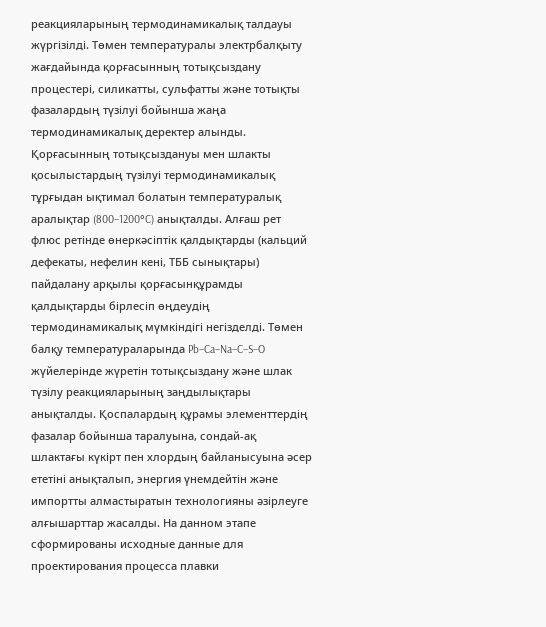реакцияларының термодинамикалық талдауы жүргізілді. Төмен температуралы электрбалқыту жағдайында қорғасынның тотықсыздану процестері, силикатты, сульфатты және тотықты фазалардың түзілуі бойынша жаңа термодинамикалық деректер алынды. Қорғасынның тотықсыздануы мен шлакты қосылыстардың түзілуі термодинамикалық тұрғыдан ықтимал болатын температуралық аралықтар (800–1200°C) анықталды. Алғаш рет флюс ретінде өнеркәсіптік қалдықтарды (кальций дефекаты, нефелин кені, ТББ сынықтары) пайдалану арқылы қорғасынқұрамды қалдықтарды бірлесіп өңдеудің термодинамикалық мүмкіндігі негізделді. Төмен балқу температураларында Pb–Ca–Na–C–S–O жүйелерінде жүретін тотықсыздану және шлак түзілу реакцияларының заңдылықтары анықталды. Қоспалардың құрамы элементтердің фазалар бойынша таралуына, сондай-ақ шлактағы күкірт пен хлордың байланысуына әсер ететіні анықталып, энергия үнемдейтін және импортты алмастыратын технологияны әзірлеуге алғышарттар жасалды. На данном этапе сформированы исходные данные для проектирования процесса плавки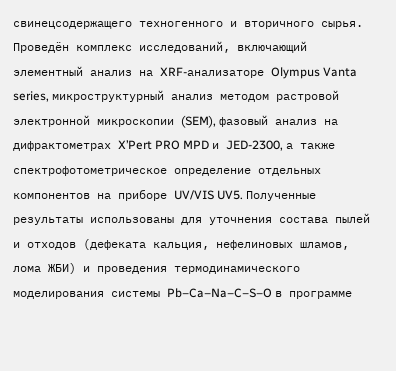свинецсодержащего техногенного и вторичного сырья. Проведён комплекс исследований, включающий элементный анализ на XRF-анализаторе Olympus Vanta series, микроструктурный анализ методом растровой электронной микроскопии (SEM), фазовый анализ на дифрактометрах X’Pert PRO MPD и JED-2300, а также спектрофотометрическое определение отдельных компонентов на приборе UV/VIS UV5. Полученные результаты использованы для уточнения состава пылей и отходов (дефеката кальция, нефелиновых шламов, лома ЖБИ) и проведения термодинамического моделирования системы Pb–Ca–Na–C–S–O в программе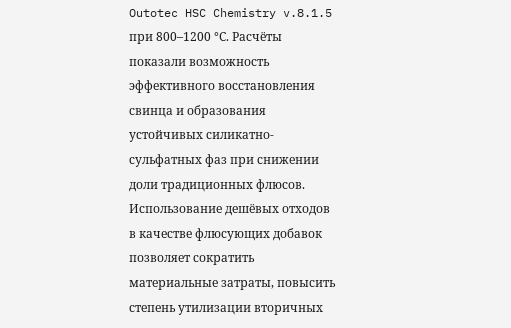Outotec HSC Chemistry v.8.1.5 при 800–1200 °С. Расчёты показали возможность эффективного восстановления свинца и образования устойчивых силикатно-сульфатных фаз при снижении доли традиционных флюсов. Использование дешёвых отходов в качестве флюсующих добавок позволяет сократить материальные затраты, повысить степень утилизации вторичных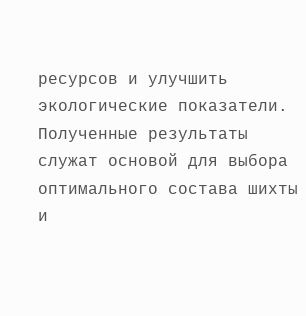ресурсов и улучшить экологические показатели. Полученные результаты служат основой для выбора оптимального состава шихты и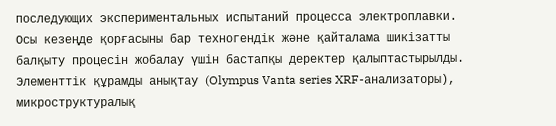последующих экспериментальных испытаний процесса электроплавки. Осы кезеңде қорғасыны бар техногендік және қайталама шикізатты балқыту процесін жобалау үшін бастапқы деректер қалыптастырылды. Элементтік құрамды анықтау (Olympus Vanta series XRF-анализаторы), микроструктуралық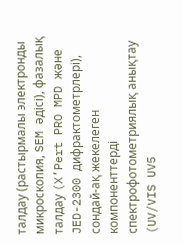талдау (растырмалы электронды микроскопия, SEM әдісі), фазалық талдау (X’Pert PRO MPD және JED-2300 дифрактометрлері), сондай-ақ жекелеген компоненттерді спектрофотометриялық анықтау (UV/VIS UV5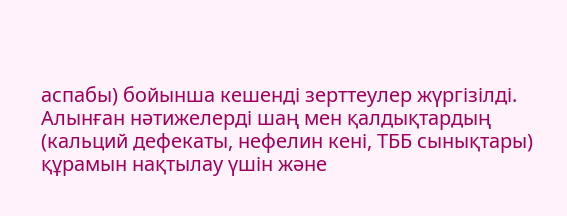аспабы) бойынша кешенді зерттеулер жүргізілді. Алынған нәтижелерді шаң мен қалдықтардың (кальций дефекаты, нефелин кені, ТББ сынықтары) құрамын нақтылау үшін және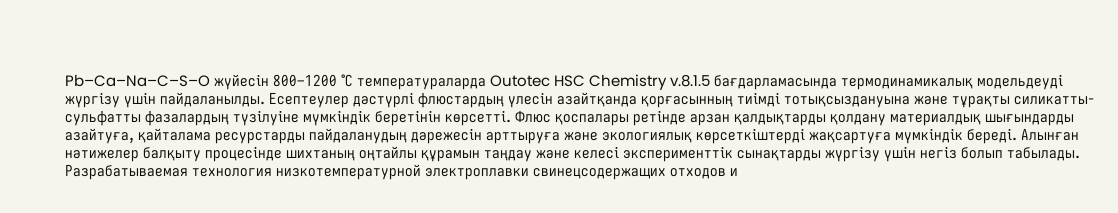Pb–Ca–Na–C–S–O жүйесін 800–1200 °С температураларда Outotec HSC Chemistry v.8.1.5 бағдарламасында термодинамикалық модельдеуді жүргізу үшін пайдаланылды. Есептеулер дәстүрлі флюстардың үлесін азайтқанда қорғасынның тиімді тотықсыздануына және тұрақты силикатты-сульфатты фазалардың түзілуіне мүмкіндік беретінін көрсетті. Флюс қоспалары ретінде арзан қалдықтарды қолдану материалдық шығындарды азайтуға, қайталама ресурстарды пайдаланудың дәрежесін арттыруға және экологиялық көрсеткіштерді жақсартуға мүмкіндік береді. Алынған нәтижелер балқыту процесінде шихтаның оңтайлы құрамын таңдау және келесі эксперименттік сынақтарды жүргізу үшін негіз болып табылады. Разрабатываемая технология низкотемпературной электроплавки свинецсодержащих отходов и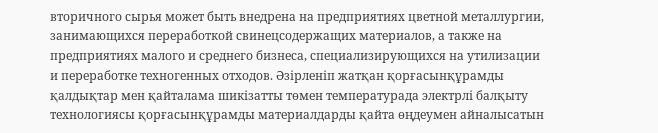вторичного сырья может быть внедрена на предприятиях цветной металлургии, занимающихся переработкой свинецсодержащих материалов, а также на предприятиях малого и среднего бизнеса, специализирующихся на утилизации и переработке техногенных отходов. Әзірленіп жатқан қорғасынқұрамды қалдықтар мен қайталама шикізатты төмен температурада электрлі балқыту технологиясы қорғасынқұрамды материалдарды қайта өңдеумен айналысатын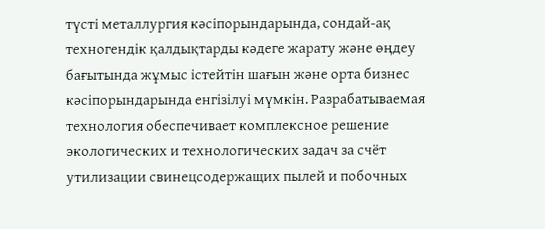түсті металлургия кәсіпорындарында, сондай-ақ техногендік қалдықтарды кәдеге жарату және өңдеу бағытында жұмыс істейтін шағын және орта бизнес кәсіпорындарында енгізілуі мүмкін. Разрабатываемая технология обеспечивает комплексное решение экологических и технологических задач за счёт утилизации свинецсодержащих пылей и побочных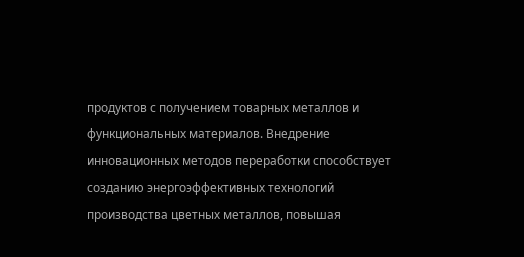продуктов с получением товарных металлов и функциональных материалов. Внедрение инновационных методов переработки способствует созданию энергоэффективных технологий производства цветных металлов, повышая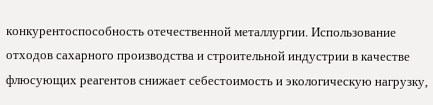конкурентоспособность отечественной металлургии. Использование отходов сахарного производства и строительной индустрии в качестве флюсующих реагентов снижает себестоимость и экологическую нагрузку,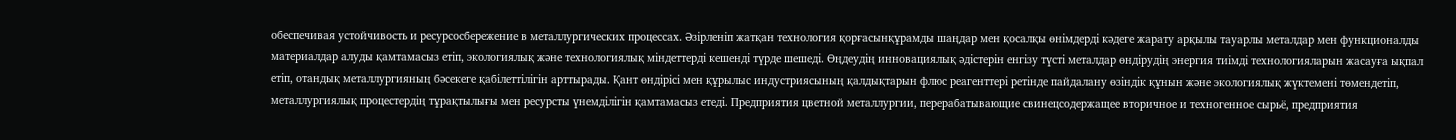обеспечивая устойчивость и ресурсосбережение в металлургических процессах. Әзірленіп жатқан технология қорғасынқұрамды шаңдар мен қосалқы өнімдерді кәдеге жарату арқылы тауарлы металдар мен функционалды материалдар алуды қамтамасыз етіп, экологиялық және технологиялық міндеттерді кешенді түрде шешеді. Өңдеудің инновациялық әдістерін енгізу түсті металдар өндірудің энергия тиімді технологияларын жасауға ықпал етіп, отандық металлургияның бәсекеге қабілеттілігін арттырады. Қант өндірісі мен құрылыс индустриясының қалдықтарын флюс реагенттері ретінде пайдалану өзіндік құнын және экологиялық жүктемені төмендетіп, металлургиялық процестердің тұрақтылығы мен ресурсты үнемділігін қамтамасыз етеді. Предприятия цветной металлургии, перерабатывающие свинецсодержащее вторичное и техногенное сырьё, предприятия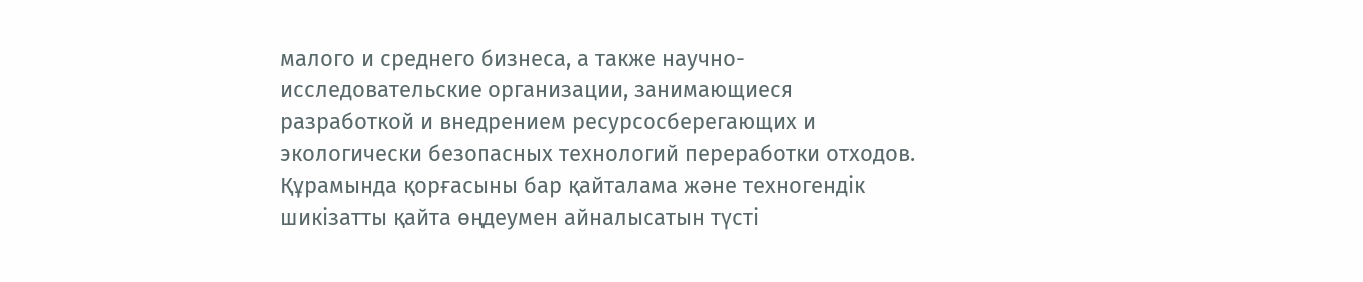малого и среднего бизнеса, а также научно-исследовательские организации, занимающиеся разработкой и внедрением ресурсосберегающих и экологически безопасных технологий переработки отходов. Құрамында қорғасыны бар қайталама және техногендік шикізатты қайта өңдеумен айналысатын түсті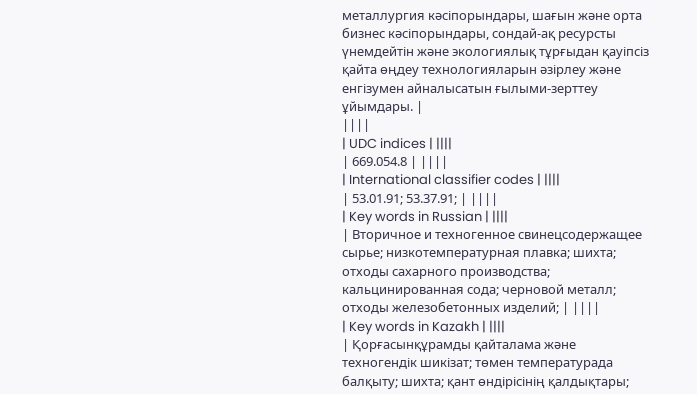металлургия кәсіпорындары, шағын және орта бизнес кәсіпорындары, сондай-ақ ресурсты үнемдейтін және экологиялық тұрғыдан қауіпсіз қайта өңдеу технологияларын әзірлеу және енгізумен айналысатын ғылыми-зерттеу ұйымдары. |
||||
| UDC indices | ||||
| 669.054.8 | ||||
| International classifier codes | ||||
| 53.01.91; 53.37.91; | ||||
| Key words in Russian | ||||
| Вторичное и техногенное свинецсодержащее сырье; низкотемпературная плавка; шихта; отходы сахарного производства; кальцинированная сода; черновой металл; отходы железобетонных изделий; | ||||
| Key words in Kazakh | ||||
| Қорғасынқұрамды қайталама және техногендік шикізат; төмен температурада балқыту; шихта; қант өндірісінің қалдықтары;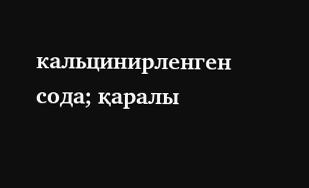кальцинирленген сода; қаралы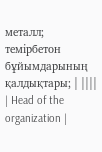металл; темірбетон бұйымдарының қалдықтары; | ||||
| Head of the organization |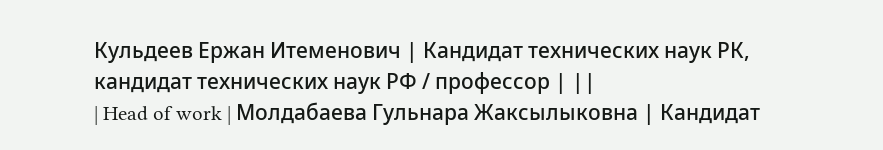Кульдеев Ержан Итеменович | Кандидат технических наук РК, кандидат технических наук РФ / профессор | ||
| Head of work | Молдабаева Гульнара Жаксылыковна | Кандидат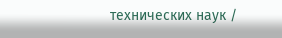технических наук /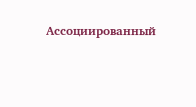Ассоциированный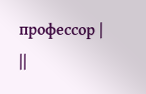профессор | ||